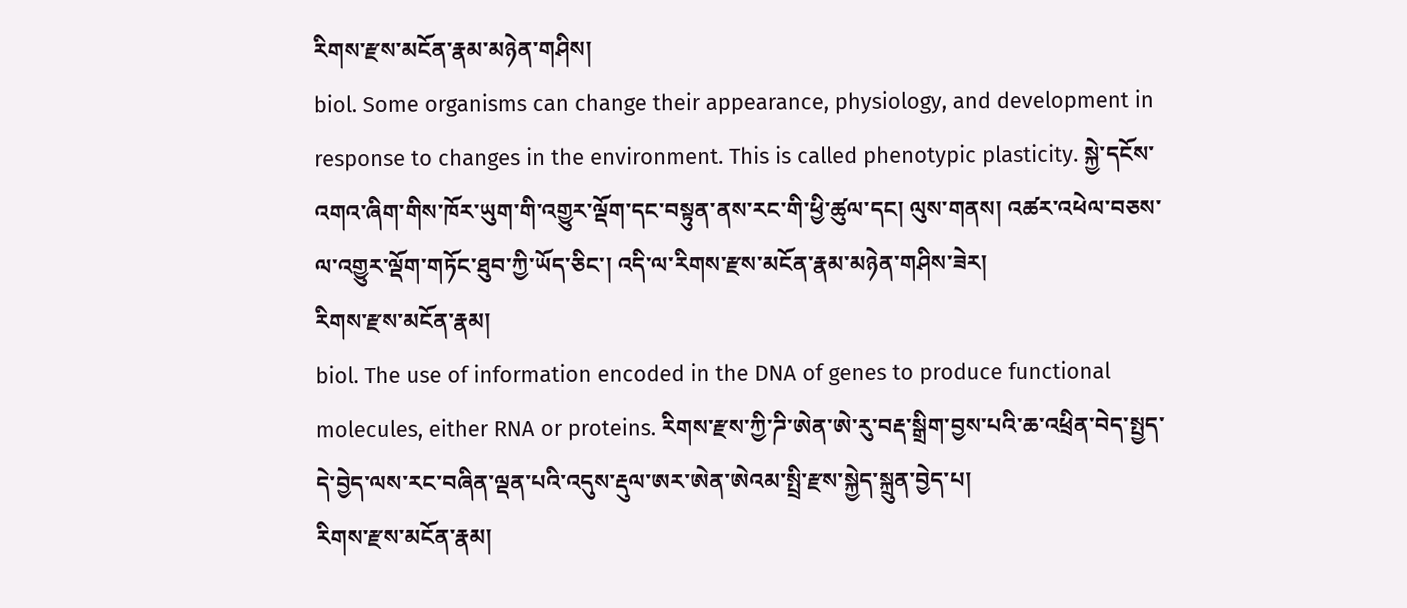རིགས་རྫས་མངོན་རྣམ་མཉེན་གཤིས།
biol. Some organisms can change their appearance, physiology, and development in response to changes in the environment. This is called phenotypic plasticity. སྐྱེ་དངོས་འགའ་ཞིག་གིས་ཁོར་ཡུག་གི་འགྱུར་ལྡོག་དང་བསྟུན་ནས་རང་གི་ཕྱི་ཚུལ་དང། ལུས་གནས། འཚར་འཕེལ་བཅས་ལ་འགྱུར་ལྡོག་གཏོང་ཐུབ་ཀྱི་ཡོད་ཅིང་། འདི་ལ་རིགས་རྫས་མངོན་རྣམ་མཉེན་གཤིས་ཟེར།
རིགས་རྫས་མངོན་རྣམ།
biol. The use of information encoded in the DNA of genes to produce functional molecules, either RNA or proteins. རིགས་རྫས་ཀྱི་ཌི་ཨེན་ཨེ་རུ་བརྡ་སྒྲིག་བྱས་པའི་ཆ་འཕྲིན་བེད་སྤྱད་དེ་བྱེད་ལས་རང་བཞིན་ལྡན་པའི་འདུས་རྡུལ་ཨར་ཨེན་ཨེའམ་སྤྲི་རྫས་སྐྱེད་སྐྲུན་བྱེད་པ།
རིགས་རྫས་མངོན་རྣམ།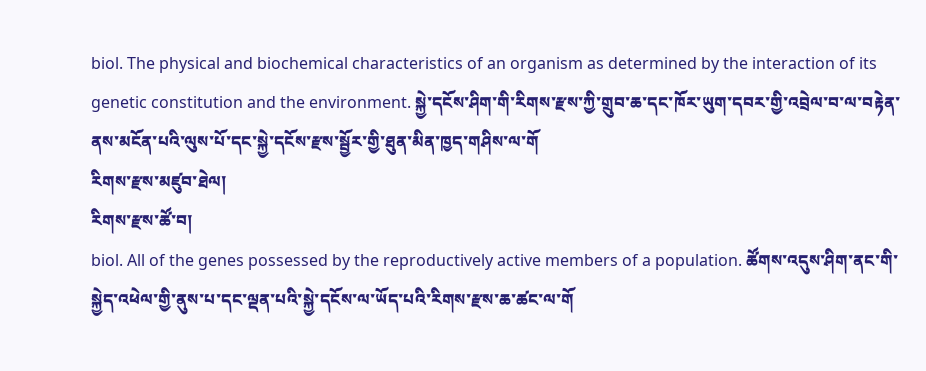biol. The physical and biochemical characteristics of an organism as determined by the interaction of its genetic constitution and the environment. སྐྱེ་དངོས་ཤིག་གི་རིགས་རྫས་ཀྱི་གྲུབ་ཆ་དང་ཁོར་ཡུག་དབར་གྱི་འབྲེལ་བ་ལ་བརྟེན་ནས་མངོན་པའི་ལུས་པོ་དང་སྐྱེ་དངོས་རྫས་སྦྱོར་གྱི་ཐུན་མིན་ཁྱད་གཤིས་ལ་གོ
རིགས་རྫས་མཛུབ་ཐེལ།
རིགས་རྫས་ཚོ་བ།
biol. All of the genes possessed by the reproductively active members of a population. ཚོགས་འདུས་ཤིག་ནང་གི་སྐྱེད་འཕེལ་གྱི་ནུས་པ་དང་ལྡན་པའི་སྐྱེ་དངོས་ལ་ཡོད་པའི་རིགས་རྫས་ཆ་ཚང་ལ་གོ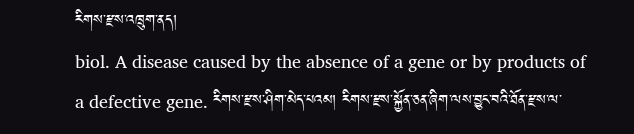རིགས་རྫས་འཁྲུག་ནད།
biol. A disease caused by the absence of a gene or by products of a defective gene. རིགས་རྫས་ཤིག་མེད་པའམ། རིགས་རྫས་སྐྱོན་ཅན་ཞིག་ལས་བྱུང་བའི་ཐོན་རྫས་ལ་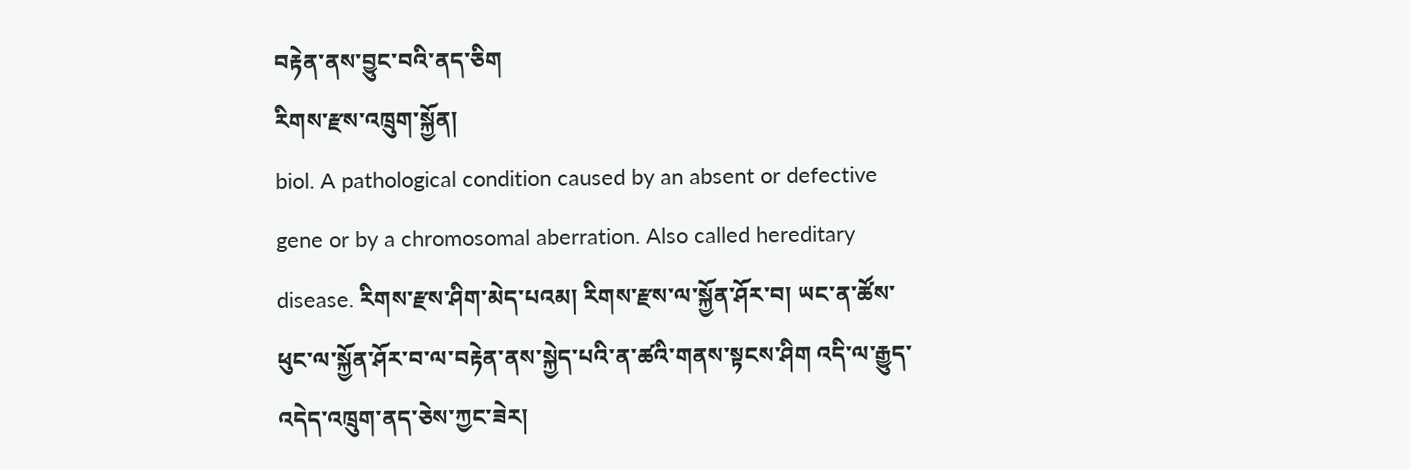བརྟེན་ནས་བྱུང་བའི་ནད་ཅིག
རིགས་རྫས་འཁྲུག་སྐྱོན།
biol. A pathological condition caused by an absent or defective gene or by a chromosomal aberration. Also called hereditary disease. རིགས་རྫས་ཤིག་མེད་པའམ། རིགས་རྫས་ལ་སྐྱོན་ཤོར་བ། ཡང་ན་ཚོས་ཕུང་ལ་སྐྱོན་ཤོར་བ་ལ་བརྟེན་ནས་སྐྱེད་པའི་ན་ཚའི་གནས་སྟངས་ཤིག འདི་ལ་རྒྱུད་འདེད་འཁྲུག་ནད་ཅེས་ཀྱང་ཟེར།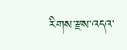རིགས་རྫས་འདའ་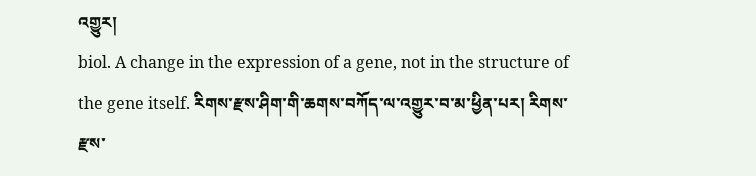འགྱུར།
biol. A change in the expression of a gene, not in the structure of the gene itself. རིགས་རྫས་ཤིག་གི་ཆགས་བཀོད་ལ་འགྱུར་བ་མ་ཕྱིན་པར། རིགས་རྫས་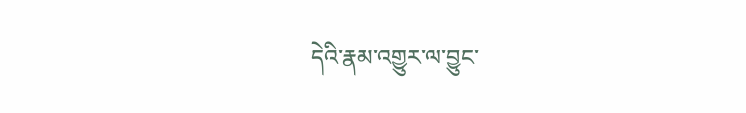དེའི་རྣམ་འགྱུར་ལ་བྱུང་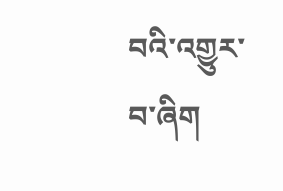བའི་འགྱུར་བ་ཞིག